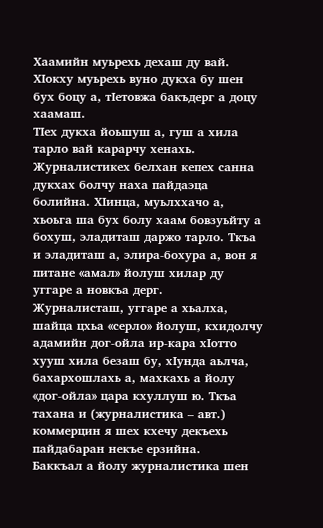Хаамийн муьрехь дехаш ду вай. ХIокху муьрехь вуно дукха бу шен бух боцу а, тIетовжа бакъдерг а доцу хаамаш.
ТIех дукха йоьшуш а, гуш а хила тарло вай карарчу хенахь.
Журналистикех белхан кепех санна дукхах болчу наха пайдаэца болийна. ХIинца, муьлххачо а, хьоьга ша бух болу хаам бовзуьйту а бохуш, эладиташ даржо тарло. Ткъа и эладиташ а, элира-бохура а, вон я питане «амал» йолуш хилар ду уггаре а новкъа дерг.
Журналисташ, уггаре а хьалха, шайца цхьа «серло» йолуш, кхидолчу адамийн дог-ойла ир-кара хIотто хууш хила безаш бу, хIунда аьлча, бахархошлахь а, махкахь а йолу «дог-ойла» цара кхуллуш ю. Ткъа тахана и (журналистика – авт.) коммерцин я шех кхечу декъехь пайдабаран некъе ерзийна.
Баккъал а йолу журналистика шен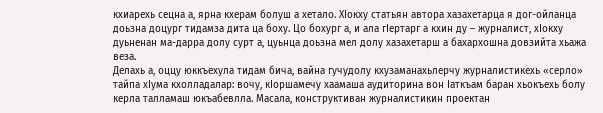кхиарехь сецна а, ярна кхерам болуш а хетало. ХIокху статьян автора хазахетарца я дог-ойланца доьзна доцург тидамза дита ца боху. Цо бохург а, и ала гIертарг а кхин ду – журналист, хIокху дуьненан ма-дарра долу сурт а, цуьнца доьзна мел долу хазахетарш а бахархошна довзийта хьажа веза.
Делахь а, оццу юккъехула тидам бича, вайна гучудолу кхузаманахьлерчу журналистикехь «серло» тайпа хIума кхолладалар: вочу, кIоршамечу хаамаша аудиторина вон Iаткъам баран хьокъехь болу керла талламаш юкъабевлла. Масала, конструктиван журналистикин проектан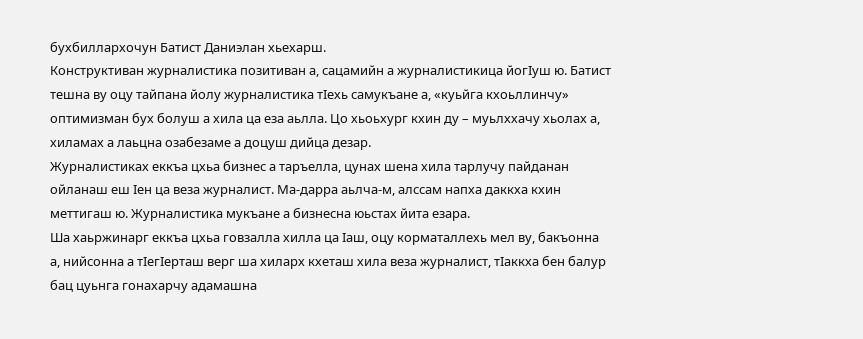бухбиллархочун Батист Даниэлан хьехарш.
Конструктиван журналистика позитиван а, сацамийн а журналистикица йогIуш ю. Батист тешна ву оцу тайпана йолу журналистика тIехь самукъане а, «куьйга кхоьллинчу» оптимизман бух болуш а хила ца еза аьлла. Цо хьоьхург кхин ду – муьлххачу хьолах а, хиламах а лаьцна озабезаме а доцуш дийца дезар.
Журналистиках еккъа цхьа бизнес а таръелла, цунах шена хила тарлучу пайданан ойланаш еш Iен ца веза журналист. Ма-дарра аьлча-м, алссам напха даккха кхин меттигаш ю. Журналистика мукъане а бизнесна юьстах йита езара.
Ша хаьржинарг еккъа цхьа говзалла хилла ца Iаш, оцу корматаллехь мел ву, бакъонна а, нийсонна а тIегIерташ верг ша хиларх кхеташ хила веза журналист, тIаккха бен балур бац цуьнга гонахарчу адамашна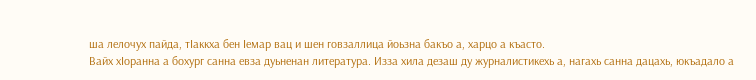ша лелочух пайда, тIаккха бен Iемар вац и шен говзаллица йоьзна бакъо а, харцо а къасто.
Вайх хIоранна а бохург санна евза дуьненан литература. Изза хила дезаш ду журналистикехь а, нагахь санна дацахь, юкъадало а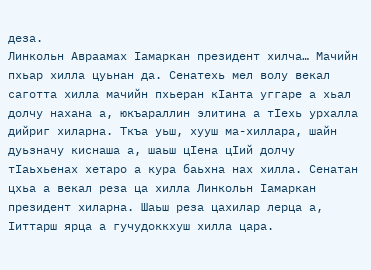деза.
Линкольн Авраамах Iамаркан президент хилча… Мачийн пхьар хилла цуьнан да. Сенатехь мел волу векал саготта хилла мачийн пхьеран кIанта уггаре а хьал долчу нахана а, юкъараллин элитина а тIехь урхалла дийриг хиларна. Ткъа уьш, хууш ма-хиллара, шайн дуьзначу киснаша а, шаьш цIена цIий долчу тIаьхьенах хетаро а кура баьхна нах хилла. Сенатан цхьа а векал реза ца хилла Линкольн Iамаркан президент хиларна. Шаьш реза цахилар лерца а, Iиттарш ярца а гучудоккхуш хилла цара.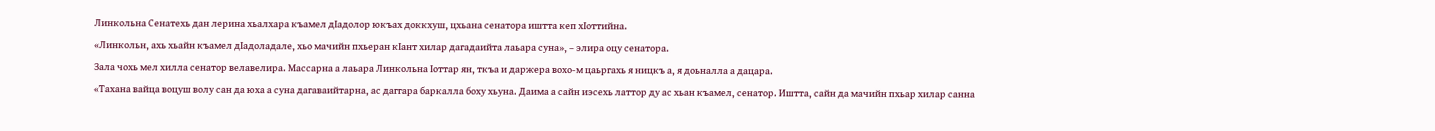Линкольна Сенатехь дан лерина хьалхара къамел дIадолор юкъах доккхуш, цхьана сенатора иштта кеп хIоттийна.
«Линкольн, ахь хьайн къамел дIадоладале, хьо мачийн пхьеран кIант хилар дагадаийта лаьара суна», – элира оцу сенатора.
Зала чохь мел хилла сенатор велавелира. Массарна а лаьара Линкольна Iоттар ян, ткъа и даржера вохо-м цаьргахь я ницкъ а, я доьналла а дацара.
«Тахана вайца воцуш волу сан да юха а суна дагаваийтарна, ас даггара баркалла боху хьуна. Даима а сайн иэсехь латтор ду ас хьан къамел, сенатор. Иштта, сайн да мачийн пхьар хилар санна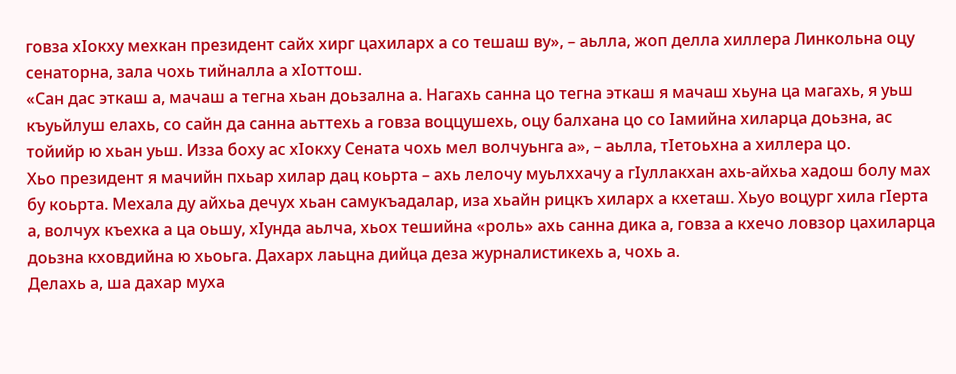говза хIокху мехкан президент сайх хирг цахиларх а со тешаш ву», – аьлла, жоп делла хиллера Линкольна оцу сенаторна, зала чохь тийналла а хIоттош.
«Сан дас эткаш а, мачаш а тегна хьан доьзална а. Нагахь санна цо тегна эткаш я мачаш хьуна ца магахь, я уьш къуьйлуш елахь, со сайн да санна аьттехь а говза воццушехь, оцу балхана цо со Iамийна хиларца доьзна, ас тойийр ю хьан уьш. Изза боху ас хIокху Сената чохь мел волчуьнга а», – аьлла, тIетоьхна а хиллера цо.
Хьо президент я мачийн пхьар хилар дац коьрта – ахь лелочу муьлххачу а гIуллакхан ахь-айхьа хадош болу мах бу коьрта. Мехала ду айхьа дечух хьан самукъадалар, иза хьайн рицкъ хиларх а кхеташ. Хьуо воцург хила гIерта а, волчух къехка а ца оьшу, хIунда аьлча, хьох тешийна «роль» ахь санна дика а, говза а кхечо ловзор цахиларца доьзна кховдийна ю хьоьга. Дахарх лаьцна дийца деза журналистикехь а, чохь а.
Делахь а, ша дахар муха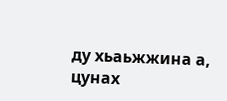ду хьаьжжина а, цунах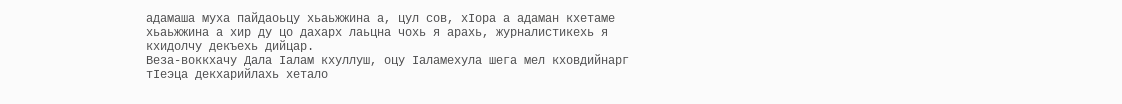адамаша муха пайдаоьцу хьаьжжина а, цул сов, хIора а адаман кхетаме хьаьжжина а хир ду цо дахарх лаьцна чохь я арахь, журналистикехь я кхидолчу декъехь дийцар.
Веза-воккхачу Дала Iалам кхуллуш, оцу Iаламехула шега мел кховдийнарг тIеэца декхарийлахь хетало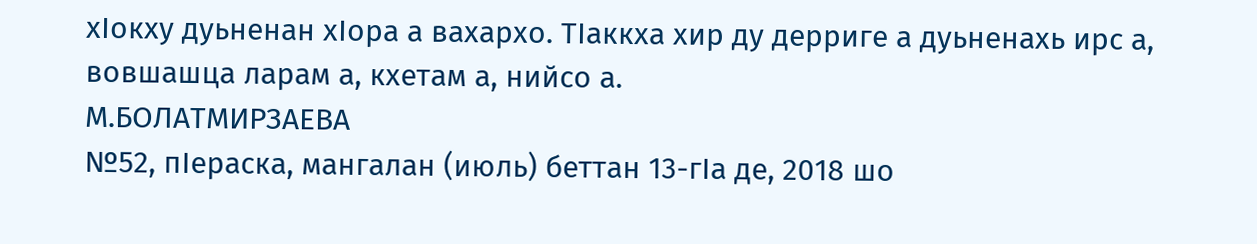хIокху дуьненан хIора а вахархо. ТIаккха хир ду дерриге а дуьненахь ирс а, вовшашца ларам а, кхетам а, нийсо а.
М.БОЛАТМИРЗАЕВА
№52, пIераска, мангалан (июль) беттан 13-гIа де, 2018 шо